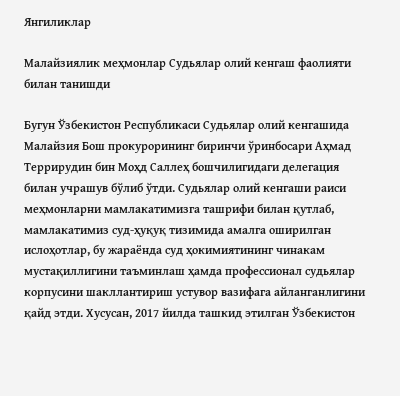Янгиликлар

Малайзиялик меҳмонлар Судьялар олий кенгаш фаолияти билан танишди

Бугун Ўзбекистон Республикаси Судьялар олий кенгашида Малайзия Бош прокурорининг биринчи ўринбосари Аҳмад Террирудин бин Моҳд Саллеҳ бошчилигидаги делегация билан учрашув бўлиб ўтди. Судьялар олий кенгаши раиси меҳмонларни мамлакатимизга ташрифи билан қутлаб, мамлакатимиз суд-ҳуқуқ тизимида амалга оширилган ислоҳотлар, бу жараёнда суд ҳокимиятининг чинакам мустақиллигини таъминлаш ҳамда профессионал судьялар корпусини шакллантириш устувор вазифага айланганлигини қайд этди. Хусусан, 2017 йилда ташкид этилган Ўзбекистон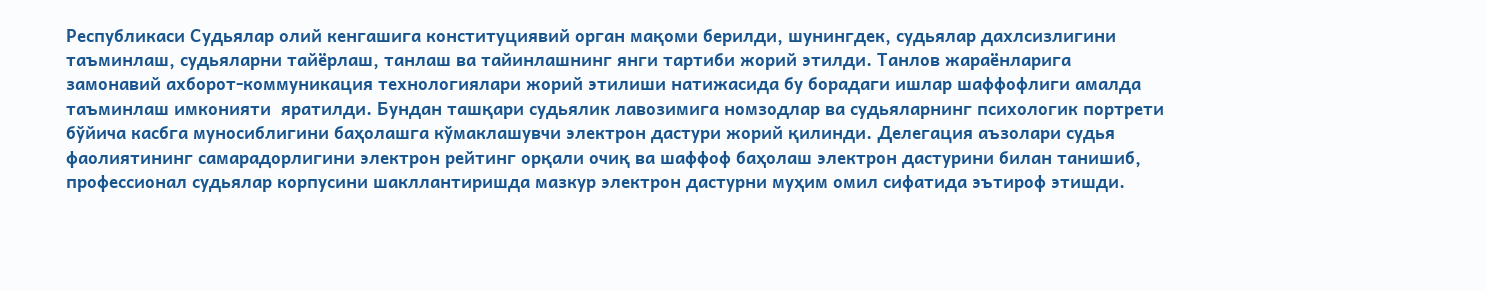Республикаси Судьялар олий кенгашига конституциявий орган мақоми берилди, шунингдек, судьялар дахлсизлигини таъминлаш, судьяларни тайёрлаш, танлаш ва тайинлашнинг янги тартиби жорий этилди. Танлов жараёнларига замонавий ахборот-коммуникация технологиялари жорий этилиши натижасида бу борадаги ишлар шаффофлиги амалда таъминлаш имконияти  яратилди. Бундан ташқари судьялик лавозимига номзодлар ва судьяларнинг психологик портрети бўйича касбга муносиблигини баҳолашга кўмаклашувчи электрон дастури жорий қилинди. Делегация аъзолари судья фаолиятининг самарадорлигини электрон рейтинг орқали очиқ ва шаффоф баҳолаш электрон дастурини билан танишиб, профессионал судьялар корпусини шакллантиришда мазкур электрон дастурни муҳим омил сифатида эътироф этишди.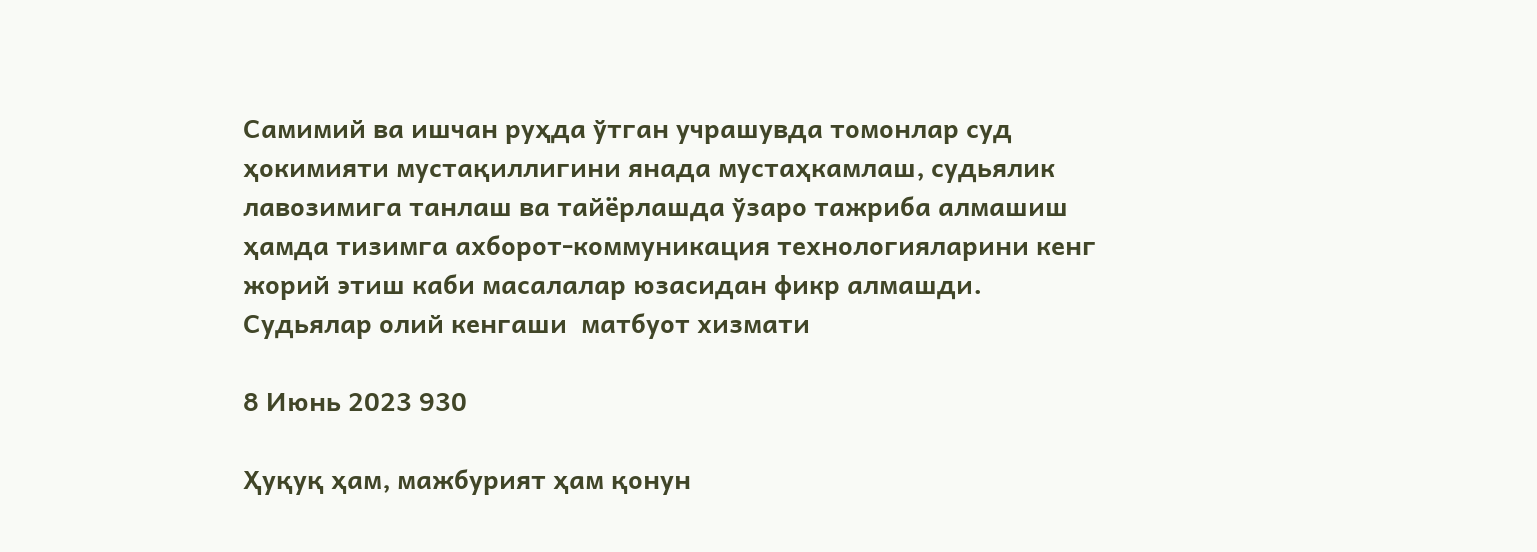Самимий ва ишчан руҳда ўтган учрашувда томонлар суд ҳокимияти мустақиллигини янада мустаҳкамлаш, судьялик лавозимига танлаш ва тайёрлашда ўзаро тажриба алмашиш ҳамда тизимга ахборот-коммуникация технологияларини кенг жорий этиш каби масалалар юзасидан фикр алмашди. Судьялар олий кенгаши  матбуот хизмати

8 Июнь 2023 930

Ҳуқуқ ҳам, мажбурият ҳам қонун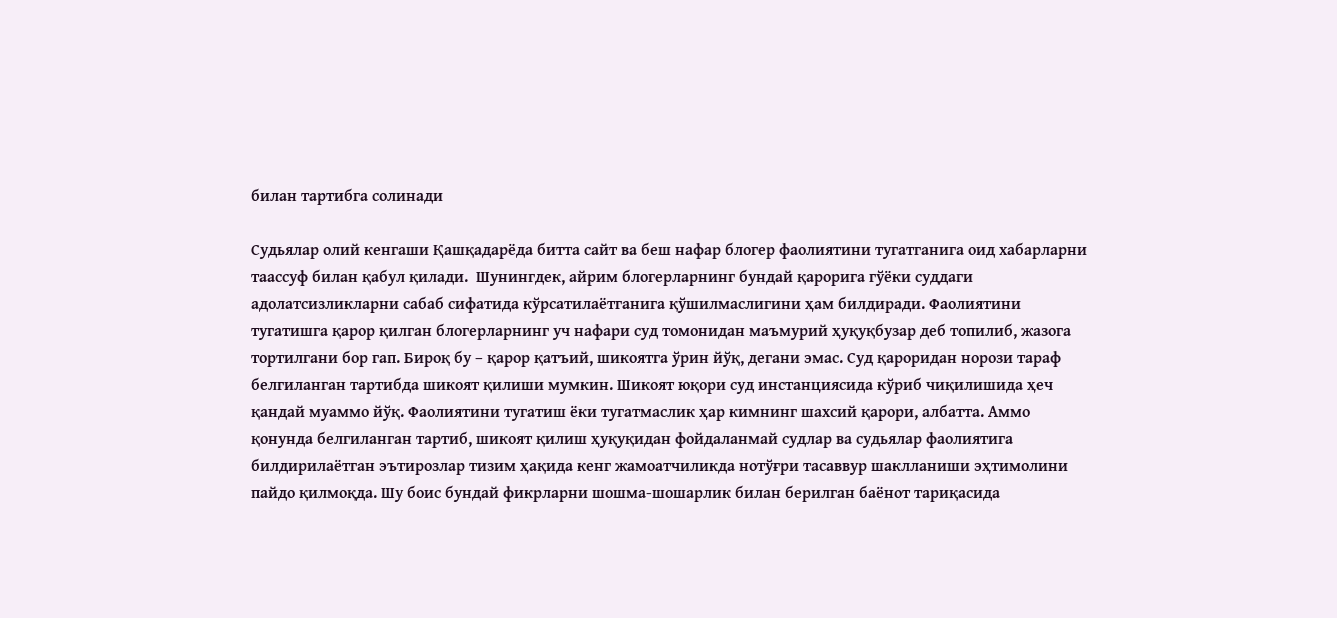билан тартибга солинади

Судьялар олий кенгаши Қашқадарёда битта сайт ва беш нафар блогер фаолиятини тугатганига оид хабарларни таассуф билан қабул қилади.  Шунингдек, айрим блогерларнинг бундай қарорига гўёки суддаги адолатсизликларни сабаб сифатида кўрсатилаётганига қўшилмаслигини ҳам билдиради. Фаолиятини тугатишга қарор қилган блогерларнинг уч нафари суд томонидан маъмурий ҳуқуқбузар деб топилиб, жазога тортилгани бор гап. Бироқ бу – қарор қатъий, шикоятга ўрин йўқ, дегани эмас. Суд қароридан норози тараф белгиланган тартибда шикоят қилиши мумкин. Шикоят юқори суд инстанциясида кўриб чиқилишида ҳеч қандай муаммо йўқ. Фаолиятини тугатиш ёки тугатмаслик ҳар кимнинг шахсий қарори, албатта. Аммо қонунда белгиланган тартиб, шикоят қилиш ҳуқуқидан фойдаланмай судлар ва судьялар фаолиятига билдирилаётган эътирозлар тизим ҳақида кенг жамоатчиликда нотўғри тасаввур шаклланиши эҳтимолини пайдо қилмоқда. Шу боис бундай фикрларни шошма-шошарлик билан берилган баёнот тариқасида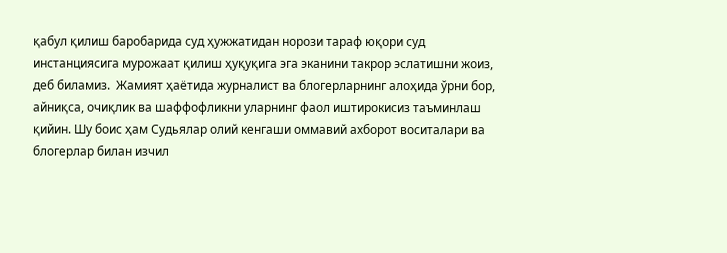қабул қилиш баробарида суд ҳужжатидан норози тараф юқори суд инстанциясига мурожаат қилиш ҳуқуқига эга эканини такрор эслатишни жоиз, деб биламиз.  Жамият ҳаётида журналист ва блогерларнинг алоҳида ўрни бор, айниқса, очиқлик ва шаффофликни уларнинг фаол иштирокисиз таъминлаш қийин. Шу боис ҳам Судьялар олий кенгаши оммавий ахборот воситалари ва блогерлар билан изчил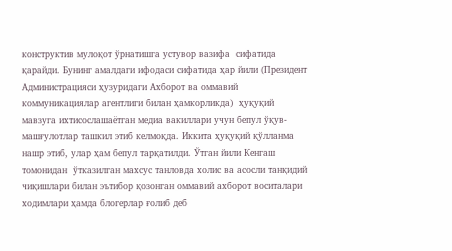конструктив мулоқот ўрнатишга устувор вазифа  сифатида қарайди. Бунинг амалдаги ифодаси сифатида ҳар йили (Президент Администрацияси ҳузуридаги Ахборот ва оммавий коммуникациялар агентлиги билан ҳамкорликда)  ҳуқуқий мавзуга ихтисослашаётган медиа вакиллари учун бепул ўқув-машғулотлар ташкил этиб келмоқда. Иккита ҳуқуқий қўлланма нашр этиб, улар ҳам бепул тарқатилди. Ўтган йили Кенгаш томонидан  ўтказилган махсус танловда холис ва асосли танқидий чиқишлари билан эътибор қозонган оммавий ахборот воситалари ходимлари ҳамда блогерлар ғолиб деб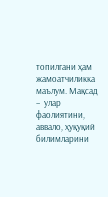топилгани ҳам жамоатчиликка маълум. Мақсад –  улар фаолиятини, аввало, ҳуқуқий билимларини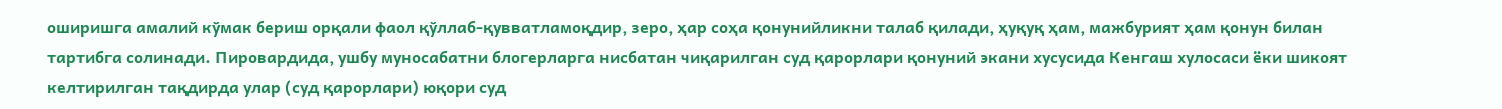оширишга амалий кўмак бериш орқали фаол қўллаб-қувватламоқдир, зеро, ҳар соҳа қонунийликни талаб қилади, ҳуқуқ ҳам, мажбурият ҳам қонун билан тартибга солинади. Пировардида, ушбу муносабатни блогерларга нисбатан чиқарилган суд қарорлари қонуний экани хусусида Кенгаш хулосаси ёки шикоят келтирилган тақдирда улар (суд қарорлари) юқори суд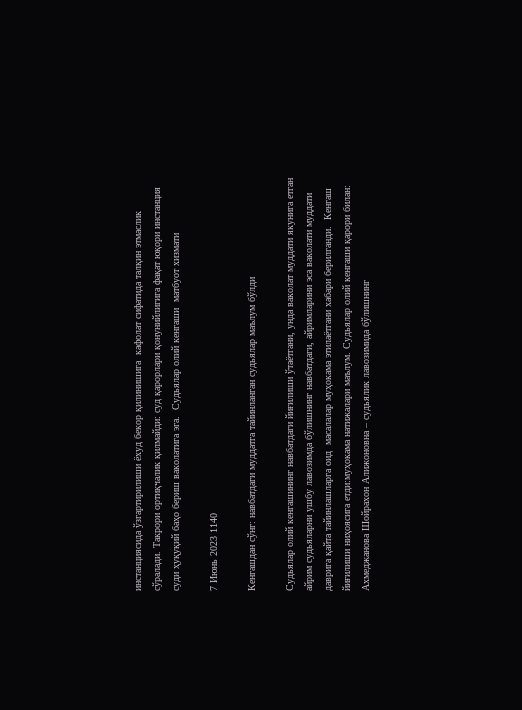инстанциясида ўзгартирилиши ёхуд бекор қилинишига  кафолат сифатида талқин этмаслик сўралади. Такрори ортиқчалик қилмайди: суд қарорлари қонунийлигига фақат юқори инстанция суди ҳуқуқий баҳо бериш ваколатига эга.  Судьялар олий кенгаши  матбуот хизмати

7 Июнь 2023 1140

Кенгашдан сўнг: навбатдаги муддатга тайинланган судьялар маълум бўлди

Судьялар олий кенгашининг навбатдаги йиғилиши ўтаётгани, унда ваколат муддати якунига етган айрим судьяларни ушбу лавозимда бўлишнинг навбатдаги, айримларини эса ваколати муддати даврига қайта тайинлашларга оид  масалалар муҳокама этилаётгани хабари берилганди.  Кенгаш йиғилиши ниҳоясига етди:муҳокама натижалари маълум. Судьялар олий кенгаши қарори билан: Ахмеджанова Шойрахон Алижоновна – судьялик лавозимида бўлишнинг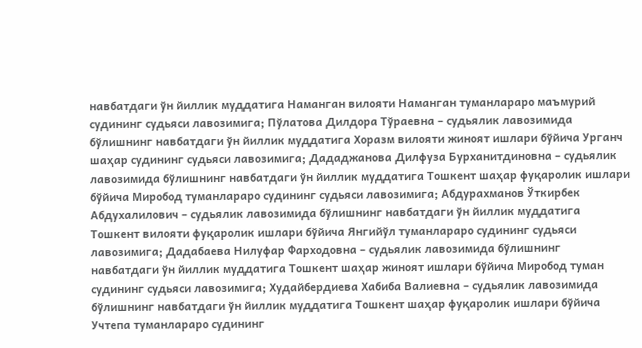навбатдаги ўн йиллик муддатига Наманган вилояти Наманган туманлараро маъмурий судининг судьяси лавозимига; Пўлатова Дилдора Тўраевна – судьялик лавозимида бўлишнинг навбатдаги ўн йиллик муддатига Хоразм вилояти жиноят ишлари бўйича Урганч шаҳар судининг судьяси лавозимига; Дададжанова Дилфуза Бурханитдиновна – судьялик лавозимида бўлишнинг навбатдаги ўн йиллик муддатига Тошкент шаҳар фуқаролик ишлари бўйича Миробод туманлараро судининг судьяси лавозимига; Абдурахманов Ўткирбек Абдухалилович – судьялик лавозимида бўлишнинг навбатдаги ўн йиллик муддатига Тошкент вилояти фуқаролик ишлари бўйича Янгийўл туманлараро судининг судьяси лавозимига; Дадабаева Нилуфар Фарходовна – судьялик лавозимида бўлишнинг навбатдаги ўн йиллик муддатига Тошкент шаҳар жиноят ишлари бўйича Миробод туман судининг судьяси лавозимига; Худайбердиева Хабиба Валиевна – судьялик лавозимида бўлишнинг навбатдаги ўн йиллик муддатига Тошкент шаҳар фуқаролик ишлари бўйича Учтепа туманлараро судининг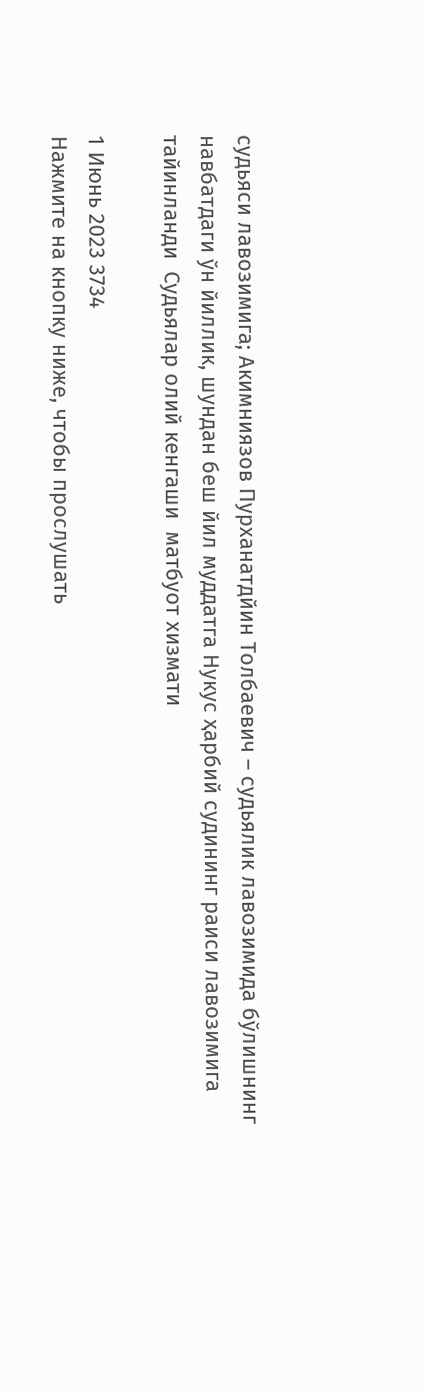судьяси лавозимига; Акимниязов Пурханатдйин Толбаевич – судьялик лавозимида бўлишнинг навбатдаги ўн йиллик, шундан беш йил муддатга Нукус ҳарбий судининг раиси лавозимига тайинланди  Судьялар олий кенгаши  матбуот хизмати

1 Июнь 2023 3734
Нажмите на кнопку ниже, чтобы прослушать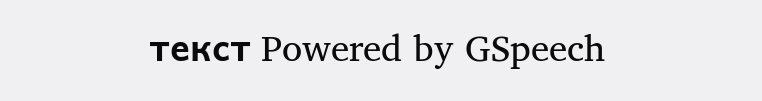текст Powered by GSpeech